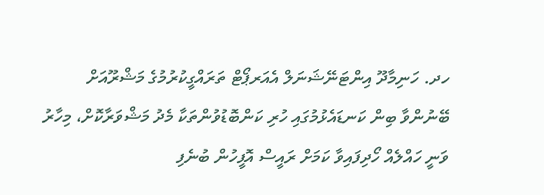ހދ. ހަނިމާދޫ އިންޓަނޭޝަނަލް އެއަރޕޯޓް ތަރައްގީކުރުމުގެ މަޝްރޫއަށް ބޭނުންވާ ބިން ކަނޑައެޅުމުގައި ހުރި ކަންބޮޑުވުންތަކާ މެދު މަޝްވަރާކޮށް، މިހާރު ވަނީ ހައްލެއް ހޯދިފައިވާ ކަމަށް ރައީސް އޮފީހުން ބުނެފި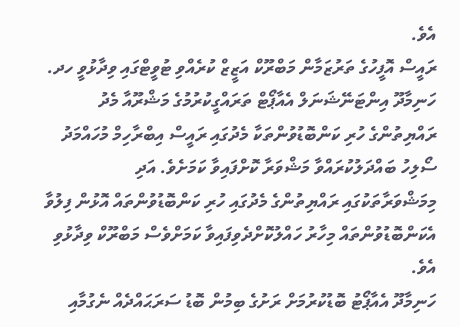އެވެ.
ރައީސް އޮފީހުގެ ތަރުޒަމާން މަބްރޫކް އަޒީޒް ކުރެއްވި ޓުވީޓްގައި ވިދާޅުވީ ހދ. ހަނިމާދޫ އިންޓަނޭޝަނަލް އެއާޕޯޓް ތަރައްގީކުރުމުގެ މަޝްރޫއާ މެދު ރައްޔިތުންގެ ހުރި ކަންބޮޑުވުންތަކާ މެދުގައި ރައީސް އިބްރާހިމް މުހައްމަދު ސޯލިހު ބައްދަލުކުރައްވާ މަޝްވަރާ ކޮށްފައިވާ ކަމަށެވެ. އަދި މިމަޝްވަރާތަކުގައި ރައްޔިތުންގެ މެދުގައި ހުރި ކަންބޮޑުވުންތައް އޮޅުން ފިލުވާ އެކަންބޮޑުވުންތައް މިހާރު ހައްލުކޮށްދެވިފައިވާ ކަމަށްވެސް މަބްރޫކް ވިދާޅުވި އެވެ.
ހަނިމާދޫ އެއާޕޯޓު ބޮޑުކުރުމަށް ރަށުގެ ބިމުން ބޮޑު ސަރަޙައްދެއް ނެގުމާއި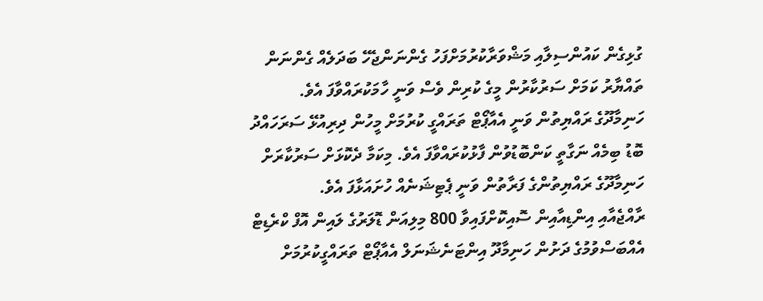ގުޅިގެން ކައުންސިލާއި މަޝްވަރާކުރުމަށްފަހު ގެންނަންޖެހޭ ބަދަލެއް ގެންނަން ތައްޔާރު ކަމަށް ސަރުކާރުން މީގެ ކުރިން ވެސް ވަނީ ހާމަކުރައްވާފަ އެވެ.
ހަނިމާދޫގެ ރައްޔިތުން ވަނީ އެއާޕޯޓް ތަރައްގީ ކުރުމަށް މީހުން ދިރިއުޅޭ ސަރަހައްދު ބޮޑު ބިމެއް ނަގާތީ ކަންބޮޑުވުން ފާޅުކުރައްވާފަ އެވެ. މިކަމާ ދެކޮޅަށް ސަރުކާރަށް ހަނިމާދޫގެ ރައްޔިތުންގެ ފަރާތުން ވަނީ ޕެޓިޝަނެއް ހުށައަޅާފަ އެވެ.
ރާއްޖެއާއި އިންޑިއާއިން ސޮއިކޮށްފައިވާ 800 މިލިއަން ޑޮލަރުގެ ލައިން އޮފް ކްރެޑިޓް އެއްބަސްވުމުގެ ދަށުން ހަނިމާދޫ އިންޓަނެޝަނަލް އެއާޕޯޓް ތަރައްގީކުރުމަށް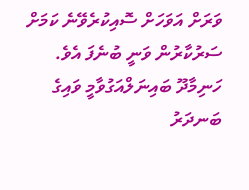ވަރަށް އަވަހަށް ސޮއިކުރެވޭނެ ކަމަށް ސަރުކާރުން ވަނީ ބުނެފަ އެވެ.
ހަނިމާދޫ ބައިނަލްއަގުވާމީ ވައިގެ ބަނދަރު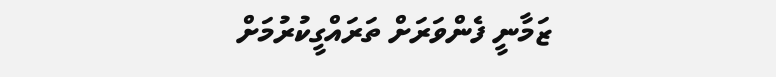ޒަމާނީ ފެންވަރަށް ތަރައްގީކުރުމަށް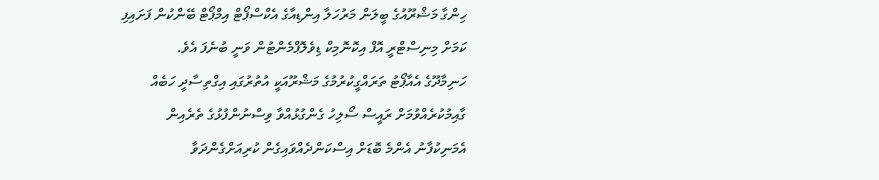ހިންގާ މަޝްރޫއުގެ ބީލަން މަރުހަލާ އިންޑިއާގެ އެކްސްޕޯޓް އިމްޕޯޓް ބޭންކުން ފަށައިފި ކަމަށް މިނިސްޓްރީ އޮފް އިކޮނޮމިކް ޑިވެލޮޕްމެންޓުން ވަނީ ބުނެފަ އެވެ.
ހަނިމާދޫގެ އެއާޕޯޓު ތަރައްގީކުރުމުގެ މަޝްރޫއަކީ އުތުރުގައި އިގްތިސާދީ ހަބެއް ގާއިމުކުރެއްވުމަށް ރައީސް ސޯލިހު ގެންގުޅުއްވާ ވިސްނުންފުޅުގެ ތެރެއިން އެމަނިކުފާނު އެންމެ ބޮޑަށް އިސްކަންދެއްވައިގެން ކުރިއަށްގެންދަވާ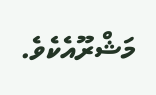މަޝްރޫއެކެވެ.